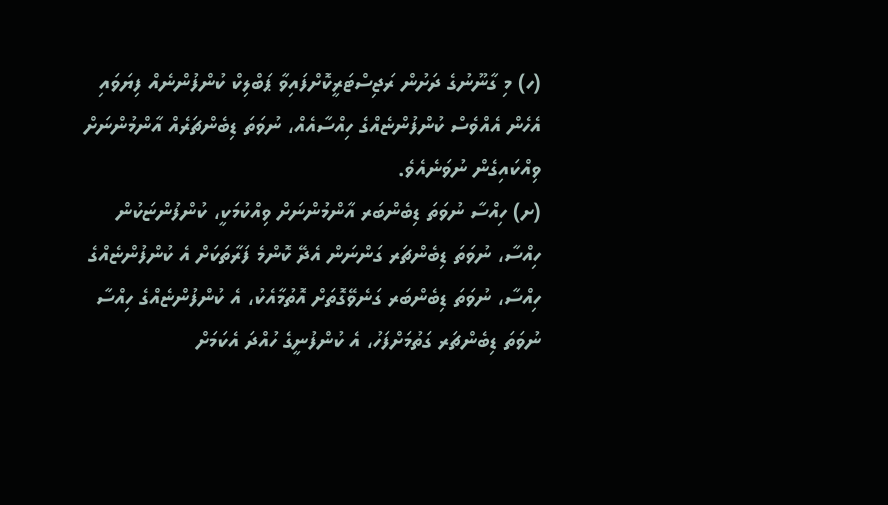(ހ) މި ގާނޫނުގެ ދަށުން ރަޖިސްޓަރީކޮށްފައިވާ ޕަބްލިކް ކުންފުންނެއް ފިޔަވައި އެހެން އެއްވެސް ކުންފުންޏެއްގެ ހިއްސާއެއް، ނުވަތަ ޑިބެންޗަރެއް އާންމުންނަށް ވިއްކައިގެން ނުވަނެއެވެ.
(ށ) ހިއްސާ ނުވަތަ ޑިބެންބަރ އާންމުންނަށް ވިއްކުމަކީ، ކުންފުންޏަކުން ހިއްސާ، ނުވަތަ ޑިބެންޗަރ ގަންނަން އެދޭ ކޮންމެ ފަރާތަކަށް އެ ކުންފުންޏެއްގެ ހިއްސާ، ނުވަތަ ޑިބެންބަރ ގަނެވޭގޮތަށް އޮތުމާއެކު، އެ ކުންފުންޏެއްގެ ހިއްސާ ނުވަތަ ޑިބެންޗަރ ގަތުމަށްފަހު، އެ ކުންފުނީގެ ހުއްދަ އެކަމަށް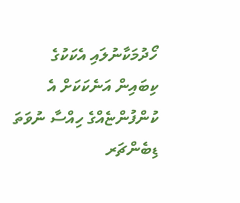ހޯދުމަކާނުލައި އެކަކުގެ ކިބައިން އަނެކަކަށް އެ ކުންފުންޏެއްގެ ހިއްސާ ނުވަތަ ޑިބެންޗަރ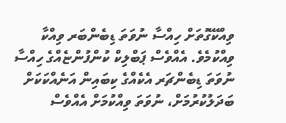ވިއްކޭގޮތަށް ހިއްސާ ނުވަތަ ޑިބެންބަރ ވިއްކާ ވިއްކުމެވެ. އެއްވެސް ޕަބްލިކް ކުންފުންޏެއްގެ ހިއްސާ ނުވަތަ ޑިބެންޗަރ އެކެއްގެ ކިބައިން އަނެއްކަކަށް ބަދަލުކުރުމަށް، ނުވަތަ ވިއްކުމަށް އެއްވެސް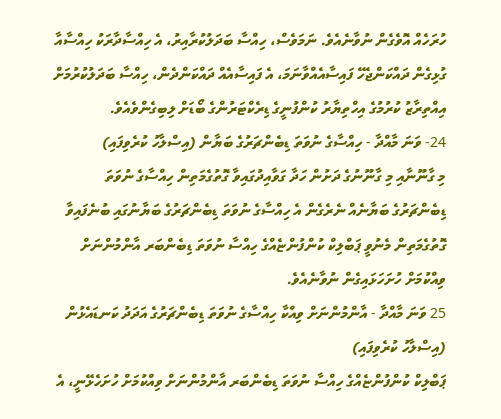ހުރަހެއް އޮވެގެން ނުވާނެއެވެ. ނަމަވެސް، ހިއްސާ ބަދަލުކުރާއިރު، އެ ހިއްސާދާރަކު ހިއްސާއާ ގުޅިގެން ދައްކަންޖެހޭ ފައިސާއެއްވާނަމަ، އެ ފައިސާއެއް ދައްކަންދެން، ހިއްސާ ބަދަލުކުރުމަށް އިއްތިރާޒު ކުރުމުގެ އިހްތިޔާރު ކުންފުނީގެ ޑިރެކްޓަރުންގެ ބޯޑަށް ލިބިގެންވެއެވެ.
24- ވަނަ މާއްދާ - ހިއްސާގެ ނުވަތަ ޑިބެންޗަރުގެ ބަޔާން (އިސްލާހު ކުރެވިފައި)
މި ގާނޫނާއި މި ގާނޫނުގެ ދަށުން ހަދާ ގަވާއިދުގައިވާ ގޮތުގެމަތިން ހިއްސާގެ ނުވަތަ ޑިބެންޗަރުގެ ބަޔާނެއް ނެރެގެން އެ ހިއްސާގެ ނުވަތަ ޑިބެންޗަރުގެ ބަޔާނުގައި ބުނެފައިވާ ގޮތުގެމަތިން މެނުވީ ޕަބްލިކް ކުންފުންޏެއްގެ ހިއްސާ ނުވަތަ ޑިބެންބަރ އާންމުންނަށް ވިއްކުމަށް ހުށަހަޅައިގެން ނުވާނެއެވެ.
25 ވަނަ މާއްދާ - އާންމުންނަށް ވިއްކާ ހިއްސާގެ ނުވަތަ ޑިބެންޗަރުގެ އަދަދު ކަނޑައެޅުން (އިސްލާހު ކުރެވިފައި)
ޕަބްލިކް ކުންފުންޏެއްގެ ހިއްސާ ނުވަތަ ޑިބެންބަރ އާންމުންނަށް ވިއްކުމަށް ހުށަހެޅޭނީ، އެ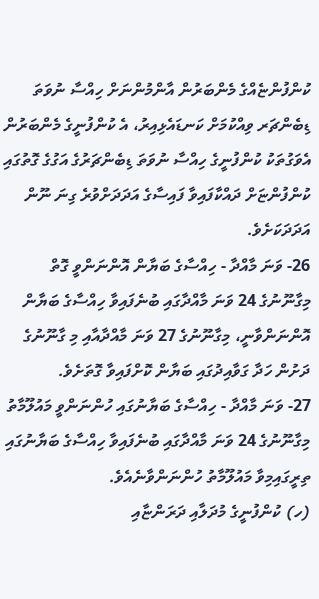ކުންފުންޏެއްގެ މެންބަރުން އާންމުންނަށް ހިއްސާ ނުވަތަ ޑިބެންޗަރ ވިއްކުމަށް ކަނޑައެޅިއިރު، އެ ކުންފުނީގެ މެންބަރުން އެވަގުތަކު ކުންފުނީގެ ހިއްސާ ނުވަތަ ޑިބެންޗަރުގެ އަގުގެ ގޮތުގައި ކުންފުންޏަށް ދައްކާފައިވާ ފައިސާގެ އަދަދަށްވުރެ ގިނަ ނޫން އަދަދަކަށެވެ.
26- ވަނަ މާއްދާ - ހިއްސާގެ ބަޔާން އޮންނަންވީ ގޮތް
މިގާނޫނުގެ 24 ވަނަ މާއްދާގައި ބުނެފައިވާ ހިއްސާގެ ބަޔާން އޮންނަންވާނީ، މިގާނޫނުގެ 27 ވަނަ މާއްދާއާއި މި ގާނޫނުގެ ދަށުން ހަދާ ގަވާއިދުގައި ބަޔާން ކޮށްފައިވާ ގޮތަށެވެ.
27- ވަނަ މާއްދާ - ހިއްސާގެ ބަޔާނުގައި ހުންނަންވީ މައުލޫމާތު
މިގާނޫނުގެ 24 ވަނަ މާއްދާގައި ބުނެފައިވާ ހިއްސާގެ ބަޔާނުގައި ތިރީގައިމިވާ މައުލޫމާތު ހުންނަންވާނެއެވެ.
(ހ) ކުންފުނީގެ މުދަލާއި ދަރަންޏާއި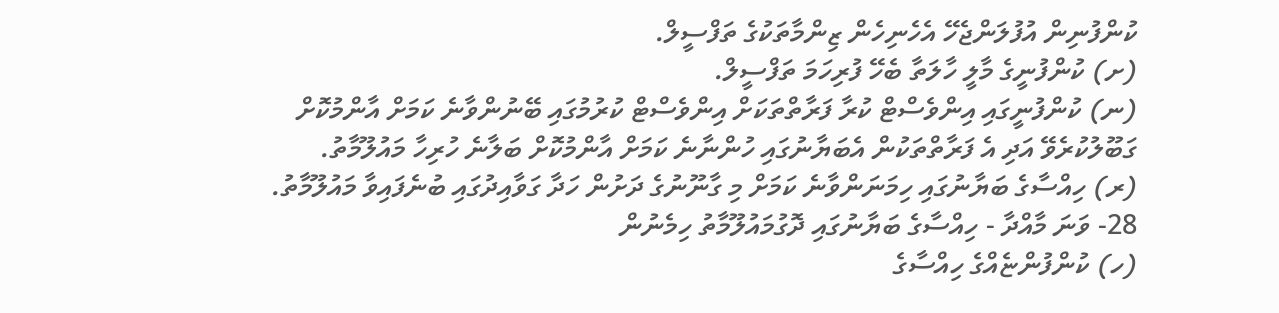ކުންފުނިން އުފުލަންޖެހޭ އެހެނިހެން ޒިންމާތަކުގެ ތަފްސީލް.
(ށ) ކުންފުނީގެ މާލީ ހާލަތާ ބެހޭ ފުރިހަމަ ތަފްސީލް.
(ނ) ކުންފުނީގައި އިންވެސްޓް ކުރާ ފަރާތްތަކަށް އިންވެސްޓް ކުރުމުގައި ބޭނުންވާނެ ކަމަށް އާންމުކޮށް ގަބޫލުކުރެވޭ އަދި އެ ފަރާތްތަކުން އެބަޔާނުގައި ހުންނާނެ ކަމަށް އާންމުކޮށް ބަލާނެ ހުރިހާ މައުލޫމާތު.
(ރ) ހިއްސާގެ ބަޔާނުގައި ހިމަނަންވާނެ ކަމަށް މި ގާނޫނުގެ ދަށުން ހަދާ ގަވާއިދުގައި ބުނެފައިވާ މައުލޫމާތު.
28- ވަނަ މާއްދާ - ހިއްސާގެ ބަޔާނުގައި ދޮގުމައުލޫމާތު ހިމެނުން
(ހ) ކުންފުންޏެއްގެ ހިއްސާގެ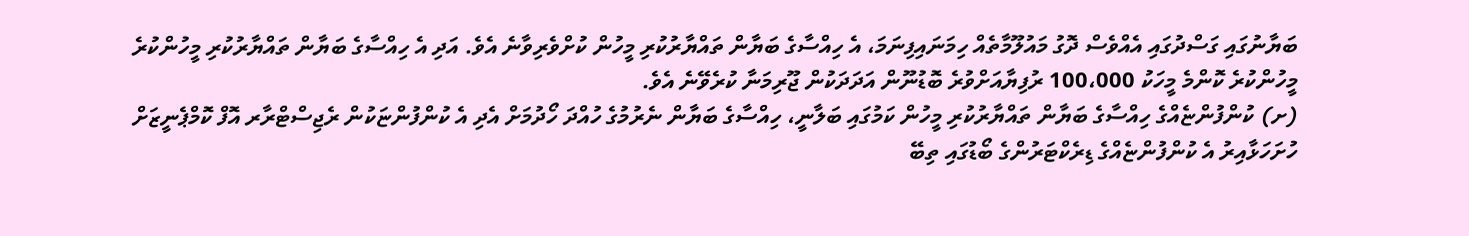ބަޔާނުގައި ގަސްދުގައި އެއްވެސް ދޮގު މައުލޫމާތެއް ހިމަނައިފިނަމަ، އެ ހިއްސާގެ ބަޔާން ތައްޔާރުކުރި މީހުން ކުށްވެރިވާނެ އެވެ. އަދި އެ ހިއްސާގެ ބަޔާން ތައްޔާރުކުރި މީހުންކުރެ މީހުންކުރެ ކޮންމެ މީހަކު 100،000 ރުފިޔާއަށްވުރެ ބޮޑުނޫން އަދަދަކުން ޖޫރިމަނާ ކުރެވޭނެ އެވެ.
(ށ) ކުންފުންޏެއްގެ ހިއްސާގެ ބަޔާން ތައްޔާރުކުރި މީހުން ކަމުގައި ބަލާނީ، ހިއްސާގެ ބަޔާން ނެރުމުގެ ހުއްދަ ހޯދުމަށް އެދި އެ ކުންފުންޏަކުން ރެޖިސްޓްރާރ އޮފް ކޮމްޕެނީޒަށް ހުށަހަޅާއިރު އެ ކުންފުންޏެއްގެ ޑިރެކްޓަރުންގެ ބޯޑުގައި ތިބޭ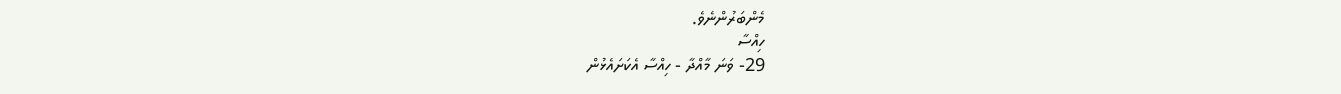މެންބަރުންނެވެ.
ހިއްސާ
29- ވަނަ މާއްދާ - ހިއްސާ އެކަށައެޅުން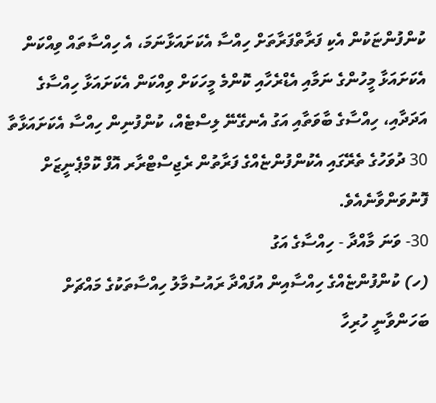ކުންފުންޏަކުން އެކި ފަރާތްފަރާތަށް ހިއްސާ އެކަށައަޅާނަމަ، އެ ހިއްސާތައް ވިއްކަން އެކަށައަޅާ މީހުންގެ ނަމާއި އެޑްރެހާއި ކޮންމެ މީހަކަށް ވިއްކަން އެކަށައަޅާ ހިއްސާގެ އަދަދާއި، ހިއްސާގެ ބާވަތާއި އަގު އެނގޭނޭ ލިސްޓެއް، ކުންފުނިން ހިއްސާ އެކަށައަޅާތާ 30 ދުވަހުގެ ތެރޭގައި އެކުންފުންޏެއްގެ ފަރާތުން ރެޖިސްޓްރާރ އޮފް ކޮމްޕެނީޒަށް ފޮނުވަންވާނެއެވެ.
30- ވަނަ މާއްދާ - ހިއްސާގެ އަގު
(ހ) ކުންފުންޏެއްގެ ހިއްސާއިން އުފައްދާ ރައުސުމާލު ހިއްސާތަކުގެ މައްޗަށް ބަހަންވާނީ ހުރިހާ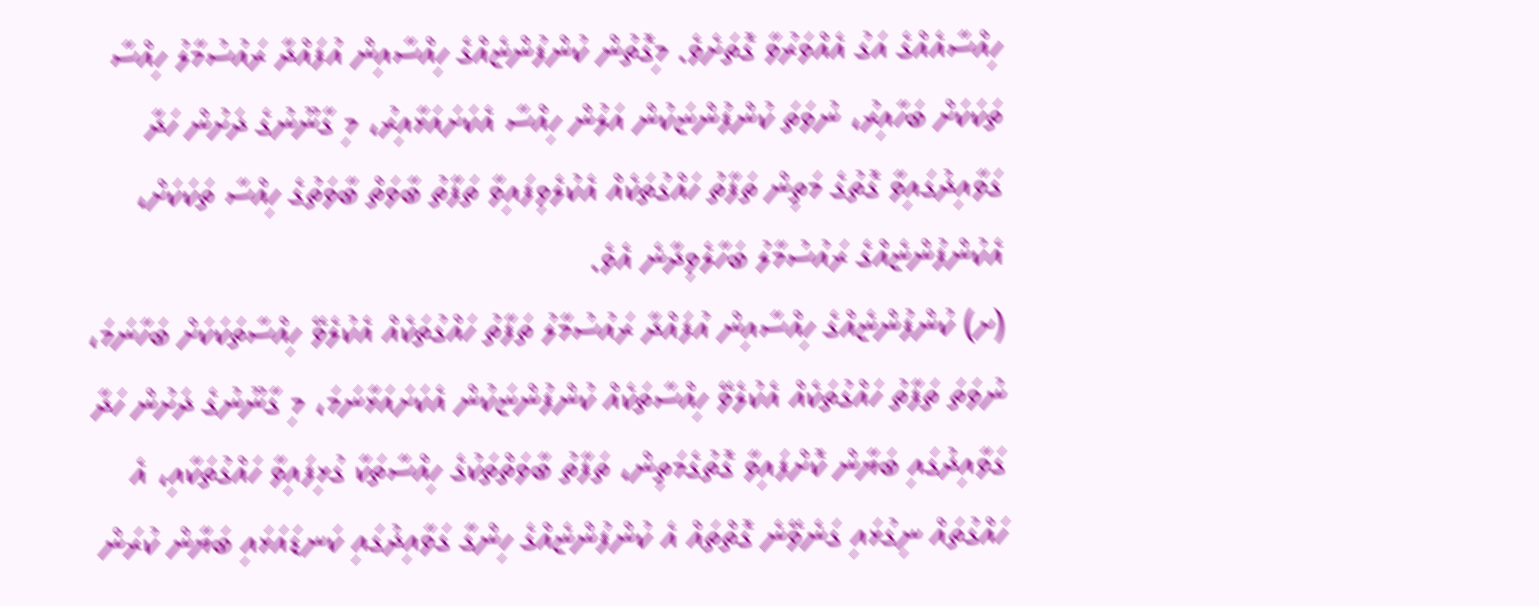ހިއްސާއެއްގެ އަގު އެއްވަރުވާ ގޮތަށެވެ. މިގޮތުން ކުންފުންޏެއްގެ ހިއްސާއިން އުފައްދާ ރައުސުމާލު ހިއްސާ ތަކަކަށް ބަހާއިރު، ނުވަތަ ކުންފުންޏަކުން އަލުން ހިއްސާ އެކަށައަޅާއިރު، މި ގާނޫނުގެ ދަށުން ހަދާ ގަވާއިދުގައިވާ ގޮތުގެ މަތިން ތަފާތު ހައްގުތަކެއް އެކުލެވިފައިވާ ތަފާތު ބާވަތް ބާވަތުގެ ހިއްސާ ތަކަކަށް، އެކުންފުންޏެއްގެ ރައުސުމާލު ބަހާލެވިދާނެ އެވެ.
(ށ) ކުންފުންޏެއްގެ ހިއްސާއިން އުފައްދާ ރައުސުމާލު ތަފާތު ހައްގުތަކެއް އެކުލެވޭ ހިއްސާތަކަކަށް ބަހާނަމަ، ނުވަތަ ތަފާތު ހައްގުތަކެއް އެކުލެވޭ ހިއްސާތަކެއް ކުންފުންޏަކުން އެކަށައަޅާނަމަ، މި ގާނޫނުގެ ދަށުން ހަދާ ގަވާއިދުގައި ބަޔާން ކޮށްފައިވާ ގޮތުގެމަތިން، ތަފާތު ބާވަތްތަކުގެ ހިއްސާތަކާ ގުޅިފައިވާ ހައްގުތަކާއި، އެ ހައްގުތައް ނިގުޅައި ގަނެވޭނެ ގޮތްތައް އެ ކުންފުންޏެއްގެ ހިންގާ ގަވާއިދުގައި ކަނޑައަޅައި ބަޔާން ކުރަން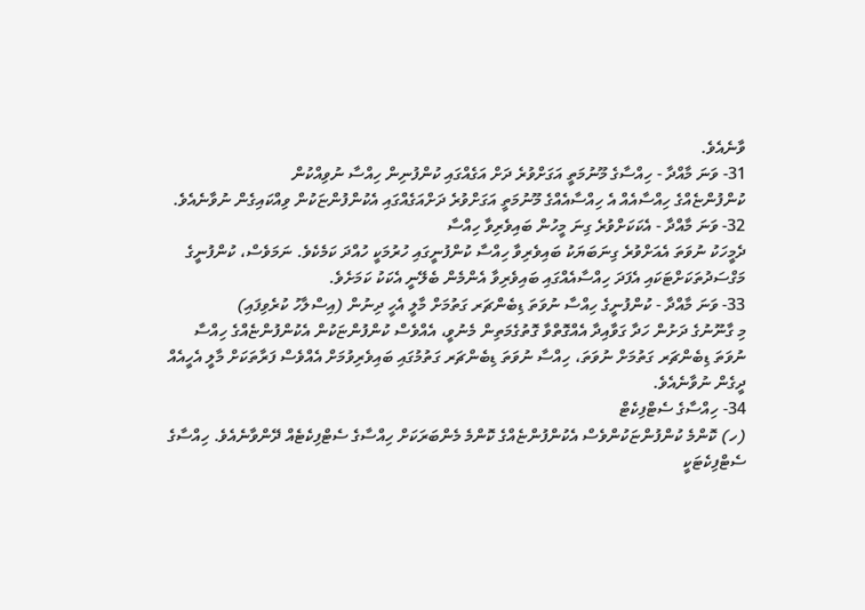ވާނެއެވެ.
31- ވަނަ މާއްދާ - ހިއްސާގެ މޫނުމަތީ އަގަށްވުރެ ދަށް އަގެއްގައި ކުންފުނިން ހިއްސާ ނުވިއްކުން
ކުންފުންޏެއްގެ ހިއްސާއެއް އެ ހިއްސާއެއްގެ މޫނުމަތީ އަގަށްވުރެ ދަށްއަގެއްގައި އެކުންފުންޏަކުން ވިއްކައިގެން ނުވާނެއެވެ.
32- ވަނަ މާއްދާ - އެކަކަށްވުރެ ގިނަ މީހުން ބައިވެރިވާ ހިއްސާ
ދެމީހަކު ނުވަތަ އެއަށްވުރެ ގިނަބަޔަކު ބައިވެރިވާ ހިއްސާ ކުންފުނީގައި ހުރުމަކީ ހުއްދަ ކަމެކެވެ. ނަމަވެސް، ކުންފުނީގެ މަގްސަދުތަކަށްޓަކައި އެފަދަ ހިއްސާއެއްގައި ބައިވެރިވާ އެންމެން ބެލޭނީ އެކަކު ކަމަށެވެ.
33- ވަނަ މާއްދާ - ކުންފުނީގެ ހިއްސާ ނުވަތަ ޑިބެންޗަރ ގަތުމަށް މާލީ އެހީ ދިނުން (އިސްލާހު ކުރެވިފައި)
މި ގާނޫނުގެ ދަށުން ހަދާ ގަވާއިދާ އެއްގޮތްވާ ގޮތުގެމަތިން މެނުވީ، އެއްވެސް ކުންފުންޏަކުން އެކުންފުންޏެއްގެ ހިއްސާ ނުވަތަ ޑިބެންޗަރ ގަތުމަށް ނުވަތަ، ހިއްސާ ނުވަތަ ޑިބެންޗަރ ގަތުމުގައި ބައިވެރިވުމަށް އެއްވެސް ފަރާތަކަށް މާލީ އެހީއެއް ދީގެން ނުވާނެއެވެ.
34- ހިއްސާގެ ސެޓްފިކެޓް
(ހ) ކޮންމެ ކުންފުންޏަކުންވެސް އެކުންފުންޏެއްގެ ކޮންމެ މެންބަރަކަށް ހިއްސާގެ ސެޓްފިކެޓެއް ދޭންވާނެއެވެ. ހިއްސާގެ ސެޓްފިކެޓަކީ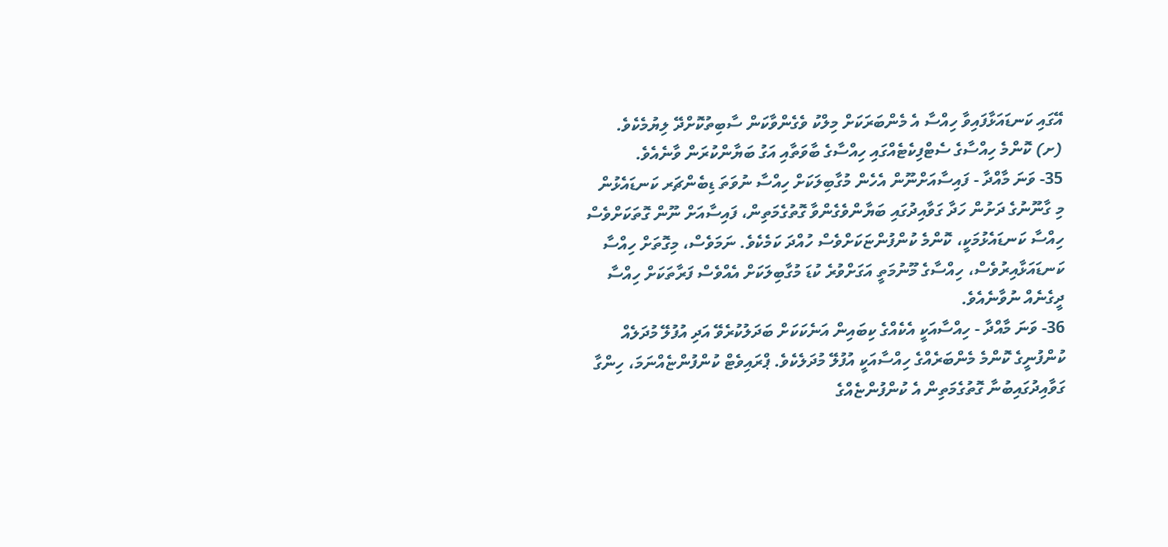އޭގައި ކަނޑައަޅާފައިވާ ހިއްސާ އެ މެންބަރަކަށް މިލްކު ވެގެންވާކަން ސާބިތުކޮށްދޭ ލިޔުމެކެވެ.
(ށ) ކޮންމެ ހިއްސާގެ ސެޓްފިކެޓެއްގައި ހިއްސާގެ ބާވަތާއި އަގު ބަޔާންކުރަން ވާނެއެވެ.
35- ވަނަ މާއްދާ - ފައިސާއަށްނޫން އެހެން މުގާބިލަކަށް ހިއްސާ ނުވަތަ ޑިބެންޗަރ ކަނޑައެޅުން
މި ގާނޫނުގެ ދަށުން ހަދާ ގަވާއިދުގައި ބަޔާންވެގެންވާ ގޮތުގެމަތިން، ފައިސާއަށް ނޫން ގޮތަކަށްވެސް ހިއްސާ ކަނޑައެޅުމަކީ، ކޮންމެ ކުންފުންޏަކަށްވެސް ހުއްދަ ކަމެކެވެ. ނަމަވެސް، މިގޮތަށް ހިއްސާ ކަނޑައަޅާއިރުވެސް، ހިއްސާގެ މޫނުމަތީ އަގަށްވުރެ ކުޑަ މުގާބިލަކަށް އެއްވެސް ފަރާތަކަށް ހިއްސާ ދީގެނެއް ނުވާނެއެވެ.
36- ވަނަ މާއްދާ - ހިއްސާއަކީ އެކެއްގެ ކިބައިން އަނެކަކަށް ބަދަލުކުރެވޭ އަދި އުފުލޭ މުދަލެއް
ކުންފުނީގެ ކޮންމެ މެންބަރެއްގެ ހިއްސާއަކީ އުފުލޭ މުދަލެކެވެ. ޕްރައިވެޓް ކުންފުންޏެއްނަމަ، ހިންގާ ގަވާއިދުގައިބުނާ ގޮތުގެމަތިން އެ ކުންފުންޏެއްގެ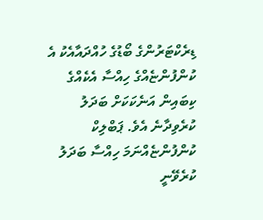ޑިރެކްޓަރުންގެ ބޯޑުގެ ހުއްދައާއެކު އެ ކުންފުންޏެއްގެ ހިއްސާ އެކެއްގެ ކިބައިން އަނެކަކަށް ބަދަލު ކުރެވިދާނެ އެވެ. ޕަބްލިކް ކުންފުންޏެއްނަމަ ހިއްސާ ބަދަލު ކުރެވޭނީ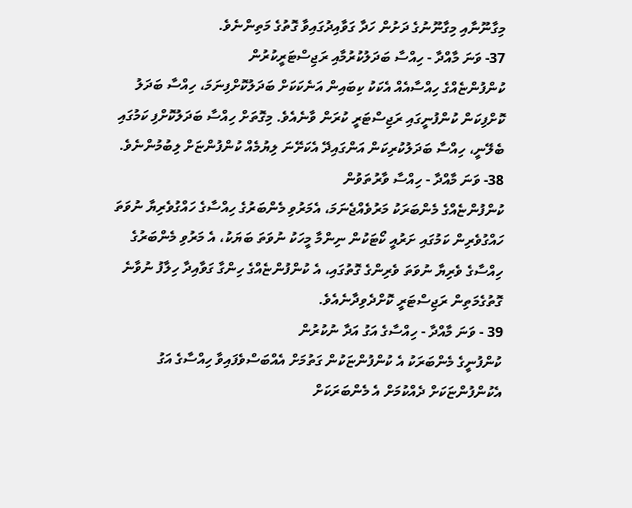މިގާނޫނާއި މިގާނޫނުގެ ދަށުން ހަދާ ގަވާއިދުގައިވާ ގޮތުގެ މަތިންނެވެ.
37- ވަނަ މާއްދާ - ހިއްސާ ބަދަލުކުރުމާއި ރަޖިސްޓަރީކުރުން
ކުންފުންޏެއްގެ ހިއްސާއެއް އެކަކު ކިބައިން އަނެކަކަށް ބަދަލުކޮށްފިނަމަ، ހިއްސާ ބަދަލު ކޮށްފިކަން ކުންފުނީގައި ރަޖިސްޓަރީ ކުރަން ވާނެއެވެ. މިގޮތަށް ހިއްސާ ބަދަލުކޮށްފި ކަމުގައި ބެލޭނީ، ހިއްސާ ބަދަލުކުރިކަން އަންގައިދޭ އެކަށޭނަ ލިޔުމެއް ކުންފުންޏަށް ލިބުމުންނެވެ.
38- ވަނަ މާއްދާ - ހިއްސާ ވާރުތަވުން
ކުންފުންޏެއްގެ މެންބަރަކު މަރުވެއްޖެނަމަ، އެމަރުވި މެންބަރުގެ ހިއްސާގެ ހައްގުވެރިޔާ ނުވަތަ ހައްގުވެރިން ކަމުގައި ށަރުއީ ކޯޓަކުން ނިންމާ މީހަކު ނުވަތަ ބަޔަކު، އެ މަރުވި މެންބަރުގެ ހިއްސާގެ ވެރިޔާ ނުވަތަ ވެރިންގެ ގޮތުގައި، އެ ކުންފުންޏެއްގެ ހިންގާ ގަވާއިދާ ހިލާފު ނުވާނެ ގޮތުގެމަތިން ރަޖިސްޓަރީ ކޮށްދެވިދާނެއެވެ.
39 - ވަނަ މާއްދާ - ހިއްސާގެ އަގު އަދާ ނުކުރުން
ކުންފުނީގެ މެންބަރަކު އެ ކުންފުންޏަކުން ގަތުމަށް އެއްބަސްވެފައިވާ ހިއްސާގެ އަގު އެކުންފުންޏަކަށް ދެއްކުމަށް އެ މެންބަރަކަށް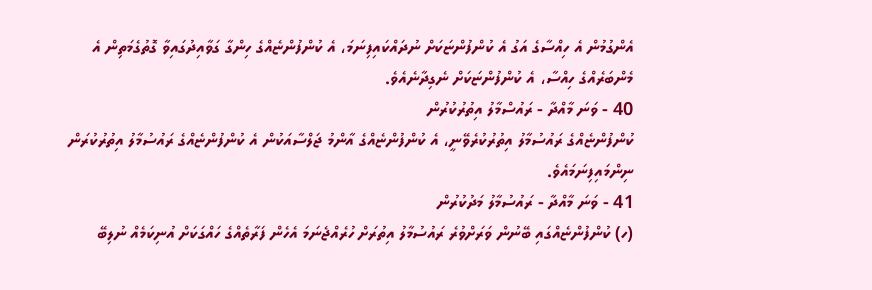އެންގުމުން އެ ހިއްސާގެ އަގު އެ ކުންފުންޏަކަށް ނުދައްކައިފިނަމަ، އެ ކުންފުންޏެއްގެ ހިންގާ ގަވާއިދުގައިވާ ގޮތުގެމަތިން އެ މެންބަރެއްގެ ހިއްސާ، އެ ކުންފުންޏަކަށް ނެގިދާނެއެވެ.
40 - ވަނަ މާއްދާ - ރައުސްމާލު އިތުރުކުރުން
ކުންފުންޏެއްގެ ރައުސުމާލު އިތުރުކުރެވޭނީ، އެ ކުންފުންޏެއްގެ އާންމު ޖަލްސާއަކުން އެ ކުންފުންޏެއްގެ ރައުސުމާލު އިތުރުކުރަން ނިންމައިފިނަމައެވެ.
41 - ވަނަ މާއްދާ - ރައުސުމާލު މަދުކުރުން
(ހ) ކުންފުންޏެއްގައި ބޭނުން ވަރަށްވުރެ ރައުސުމާލު އިތުރަށް ހުރެއްޖެނަމަ އެހެން ފަރާތެއްގެ ހައްގަކަށް އުނިކަމެއް ނުލިބޭ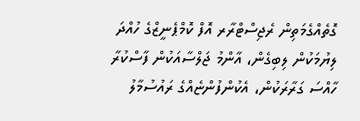ގޮތެއްގެމަތިން ރެޖިސްޓްރާރ އޮފް ކޮމްޕެނީޒްގެ ހުއްދަ ލިޔުމަކުން ލިބިގެން، އާންމު ޖަލްސާއަކުން ފާސްކުރާ ހާއްސަ ގަރާރަކުން، އެކުންފުންޏެއްގެ ރައުސުމާލު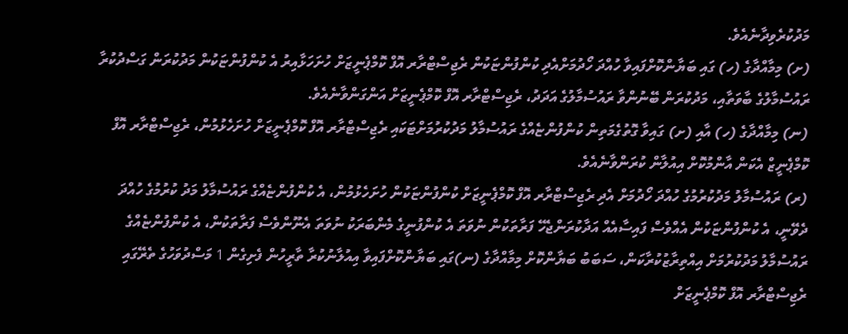މަދުކުރެވިދާނެއެވެ.
(ށ) މިމާއްދާގެ (ހ) ގައި ބަޔާންކޮށްފައިވާ ހުއްދަ ހޯދުމަށްއެދި ކުންފުންޏަކުން ރެޖިސްޓްރާރ އޮފް ކޮމްޕެނީޒަށް ހުށަހަޅާއިރު އެ ކުންފުންޏަކުން މަދުކުރަން ގަސްދުކުރާ ރައުސުމާލުގެ ބާވަތާއި، މަދުކުރަން ބޭނުންވާ ރައުސުމާލުގެ އަދަދު، ރެޖިސްޓްރާރ އޮފް ކޮމްޕެނީޒަށް އަންގަންވާނެއެވެ.
(ނ) މިމާއްދާގެ (ހ) އާއި (ށ) ގައިވާ ގޮތުގެމަތިން ކުންފުންޏެއްގެ ރައުސުމާލު މަދުކުރުމަށްޓަކައި ރެޖިސްޓްރާރ އޮފް ކޮމްޕެނީޒަށް ހުށަހެޅުމުން، ރެޖިސްޓްރާރ އޮފް ކޮމްޕެނީޒް އެކަން އާންމުކޮށް އިއުލާން ކުރަންވާނެއެވެ.
(ރ) ރައުސުމާލު މަދުކުރުމުގެ ހުއްދަ ހޯދުމަށް އެދި ރެޖިސްޓްރާރ އޮފް ކޮމްޕެނީޒަށް ކުންފުންޏަކުން ހުށަހެޅުމުން، އެ ކުންފުންޏެއްގެ ރައުސުމާލު މަދު ކުރުމުގެ ހުއްދަ ދެވޭނީ، އެ ކުންފުންޏަކުން އެއްވެސް ފައިސާއެއް އަދާކުރަންޖެހޭ ފަރާތަކުން ނުވަތަ އެ ކުންފުނީގެ މެންބަރަކު ނުވަތަ އެނޫންވެސް ފަރާތަކުން، އެ ކުންފުންޏެއްގެ ރައުސުމާލު މަދުކުރުމަށް އިއްތިރާޒުކުރާކަން، ސަބަބު ބަޔާންކޮށް މިމާއްދާގެ (ނ)ގައި ބަޔާންކޮށްފައިވާ އިއުލާނުކުރާ ތާރީހުން ފެށިގެން 1 މަސްދުވަހުގެ ތެރޭގައި ރެޖިސްޓްރާރ އޮފް ކޮމްޕެނީޒަށް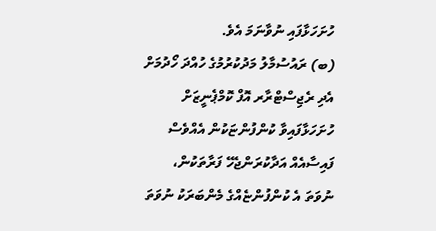ހުށަހަޅާފައި ނުވާނަމަ އެވެ.
(ބ) ރައުސުމާލު މަދުކުރުމުގެ ހުއްދަ ހޯދުމަށް އެދި ރެޖިސްޓްރާރ އޮފް ކޮމްޕެނީޒަށް ހުށަހަޅާފައިވާ ކުންފުންޏަކުން އެއްވެސް ފައިސާއެއް އަދާކުރަންޖެހޭ ފަރާތަކުން، ނުވަތަ އެ ކުންފުންޏެއްގެ މެންބަރަކު ނުވަތަ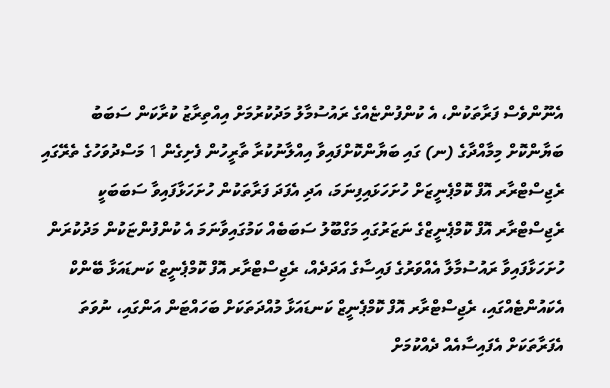އެނޫންވެސް ފަރާތަކުން، އެ ކުންފުންޏެއްގެ ރައުސުމާލު މަދުކުރުމަށް އިއްތިރާޒު ކުރާކަން ސަބަބު ބަޔާންކޮށް މިމާއްދާގެ (ނ) ގައި ބަޔާންކޮށްފައިވާ އިއްލާނުކުރާ ތާރީހުން ފެށިގެން 1 މަސްދުވަހުގެ ތެރޭގައި ރެޖިސްޓްރާރ އޮފް ކޮމްޕެނީޒަށް ހުށަހަޅައިފިނަމަ، އަދި އެފަދަ ފަރާތަކުން ހުށަހަޅާފައިވާ ސަބަބަކީ ރެޖިސްޓްރާރ އޮފް ކޮމްޕެނީޒްގެ ނަޒަރުގައި މަގްބޫލު ސަބަބެއް ކަމުގައިވާނަމަ އެ ކުންފުންޏަކުން މަދުކުރަން ހުށަހަޅާފައިވާ ރައުސުމާލާ އެއްވަރުގެ ފައިސާގެ އަދަދެއް، ރެޖިސްޓްރާރ އޮފް ކޮމްޕެނީޒް ކަނޑައަޅާ ބޭންކް އެކައުންޓެއްގައި، ރެޖިސްޓްރާރ އޮފް ކޮމްޕެނީޒް ކަނޑައަޅާ މުއްދަތަކަށް ބަހައްޓަން އަންގައި، ނުވަތަ އެފަރާތަކަށް އެފައިސާއެއް ދެއްކުމަށް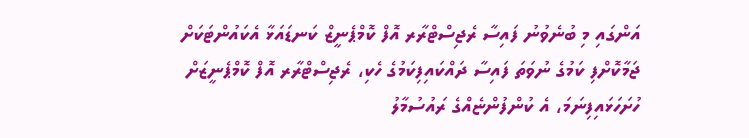އަންގައި މި ބުނެވުނު ފައިސާ ރެޖިސްޓްރާރ އޮފް ކޮމްޕެނީޒް ކަނޑައަޅާ އެކައުންޓަކަށް ޖަމާކޮށްފި ކަމުގެ ނުވަތަ ފައިސާ ދައްކައިފިކަމުގެ ހެކި، ރެޖިސްޓްރާރ އޮފް ކޮމްޕެނީޒަށް ހުށަހަޅައިފިނަމަ، އެ ކުންފުންޏެއްގެ ރައުސުމާލު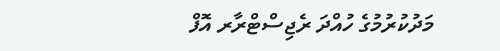މަދުކުރުމުގެ ހުއްދަ ރެޖިސްޓްރާރ އޮފް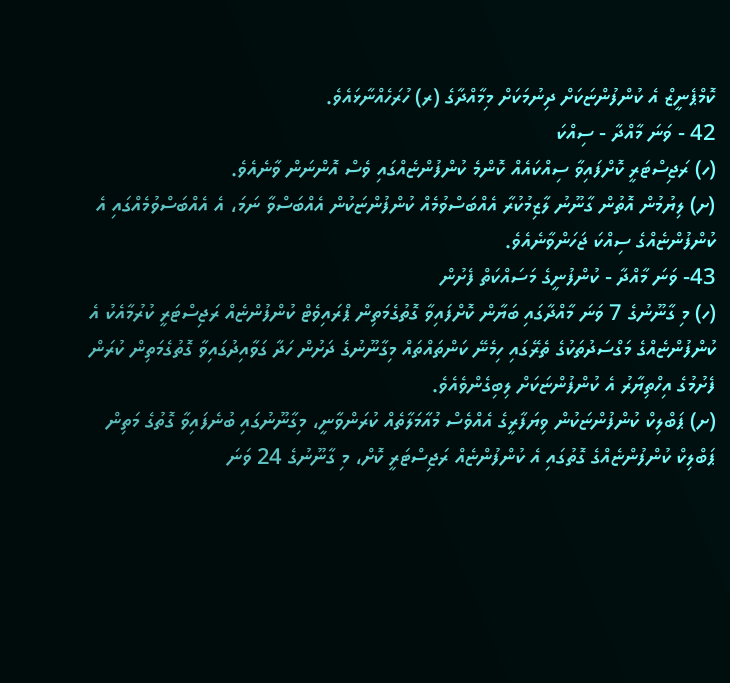ކޮމްޕެނީޒް އެ ކުންފުންޏަކަށް ދިނުމަކަށް މިމާއްދާގެ (ރ) ހުރަހެއްނާޅައެވެ.
42 - ވަނަ މާއްދާ - ސިއްކަ
(ހ) ރަޖިސްޓަރީ ކޮށްފައިވާ ސިއްކައެއް ކޮންމެ ކުންފުންޏެއްގައި ވެސް އޮންނަން ވާނެއެވެ.
(ށ) ލިޔުމުން އޮތުން ގާނޫނު ލާޒިމުކުރާ އެއްބަސްވުމެއް ކުންފުންޏަކުން އެއްބަސްވާ ނަމަ، އެ އެއްބަސްވުމެއްގައި އެ ކުންފުންޏެއްގެ ސިއްކަ ޖަހަންވާނެއެވެ.
43- ވަނަ މާއްދާ - ކުންފުނީގެ މަސައްކަތް ފެށުން
(ހ) މި ގާނޫނުގެ 7 ވަނަ މާއްދާގައި ބަޔާން ކޮށްފައިވާ ގޮތުގެމަތިން ޕްރައިވެޓް ކުންފުންޏެއް ރަޖިސްޓަރީ ކުރުމާއެކު އެ ކުންފުންޏެއްގެ މަގްސަދުތަކުގެ ތެރޭގައި ހިމެނޭ ކަންތައްތައް މިގާނޫނުގެ ދަށުން ހަދާ ގަވާއިދުގައިވާ ގޮތުގެމަތިން ކުރަން ފެށުމުގެ އިހްތިޔާރު އެ ކުންފުންޏަކަށް ލިބިގެންވެއެވެ.
(ށ) ޕަބްލިކް ކުންފުންޏަކުން ވިޔަފާރީގެ އެއްވެސް މުއާމަލާތެއް ކުރަންވާނީ، މިގާނޫނުގައި ބުނެފައިވާ ގޮތުގެ މަތިން ޕަބްލިކް ކުންފުންޏެއްގެ ގޮތުގައި އެ ކުންފުންޏެއް ރަޖިސްޓަރީ ކޮށް، މި ގާނޫނުގެ 24 ވަނަ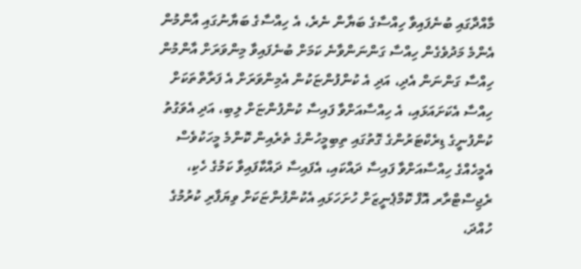މާއްދާގައި ބުނެފައިވާ ހިއްސާގެ ބަޔާން ނެރެ، އެ ހިއްސާގެ ބަޔާނުގައި އާންމުން އެންމެ މަދުވެގެން ހިއްސާ ގަންނަންވާނެ ކަމަށް ބުނެފައިވާ މިންވަރަށް އާންމުން ހިއްސާ ގަންނަން އެދި، އަދި އެ ކުންފުންޏަކުން އެމިންވަރަށް އެ ފަރާތްތަކަށް ހިއްސާ އެކަށައަޅައި، އެ ހިއްސާއަށްވާ ފައިސާ ކުންފުންޏަށް ލިބި، އަދި އެވަގުތު ކުންފުނީގެ ޑިރެކްޓަރުންގެ ގޮތުގައި ތިބިމީހުންގެ ތެރެއިން ކޮންމެ މީހަކުވެސް އެމީހެއްގެ ހިއްސާއަށްވާ ފައިސާ ދައްކައި، އެފައިސާ ދައްކާފައިވާ ކަމުގެ ހެކި، ރެޖިސްޓްރާރ އޮފް ކޮމްޕެނީޒަށް ހުށަހަޅައި އެކުންފުންޏަކަށް ވިޔަފާރި ކުރުމުގެ ހުއްދަ،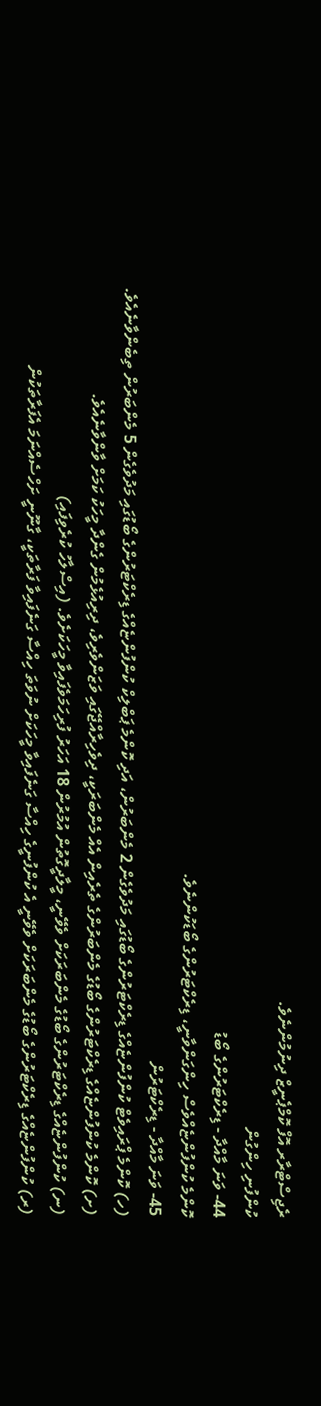ރެޖިސްޓްރާރ އޮފް ކޮމްޕެނީޒް ދިނުމުންނެވެ.
ކުންފުނި ހިންގުން
44- ވަނަ މާއްދާ - ޑިރެކްޓަރުންގެ ބޯޑު
ކޮންމެ ކުންފުންޏެއްވެސް ހިންގަންވާނީ، ޑިރެކްޓަރުންގެ ބޯޑަކުންނެވެ.
45- ވަނަ މާއްދާ - ޑިރެކްޓަރުން
(ހ) ކޮންމެ ޕްރައިވެޓް ކުންފުންޏެއްގެ ޑިރެކްޓަރުންގެ ބޯޑުގައި މަދުވެގެން 2 މެންބަރުން، އަދި ކޮންމެ ޕަބްލިކް ކުންފުންޏެއްގެ ޑިރެކްޓަރުންގެ ބޯޑުގައި މަދުވެގެން 5 މެންބަރުން ތިބެންވާނެއެވެ.
(ށ) ކޮންމެ ކުންފުންޏެއްގެ ޑިރެކްޓަރުންގެ ބޯޑުގެ މެންބަރުންގެ ތެރެއިން އެއް މެންބަރަކީ، ދިވެހިރާއްޖޭގައި ވަޒަންވެރިވެ، ދިރިއުޅެމުން ގެންދާ މީހަކު ކަމަށް ވާންވާނެއެވެ.
(ނ) ކުންފުންޏެއްގެ ޑިރެކްޓަރުންގެ ބޯޑުގެ މެންބަރަކަށް ވެވޭނީ، މީލާދީގޮތުން އުމުރުން 18 އަހަރު ފުރިހަމަވެފައިވާ މީހަކަށެވެ. (އިސްލާހު ކުރެވިފައި)
(ރ) ކުންފުންޏެއްގެ ޑިރެކްޓަރުންގެ ބޯޑުގެ މެންބަރަކަށް ވެވޭނީ އެ ކުންފުނީގެ ހިއްސާ ގަނެފައިވާ މީހަކަށް ނުވަތަ ހިއްސާ ގަނެފައިވާ ފަރާތަކީ، ގާނޫނީ ށަހްސެއްނަމަ އެފަރާތަކުން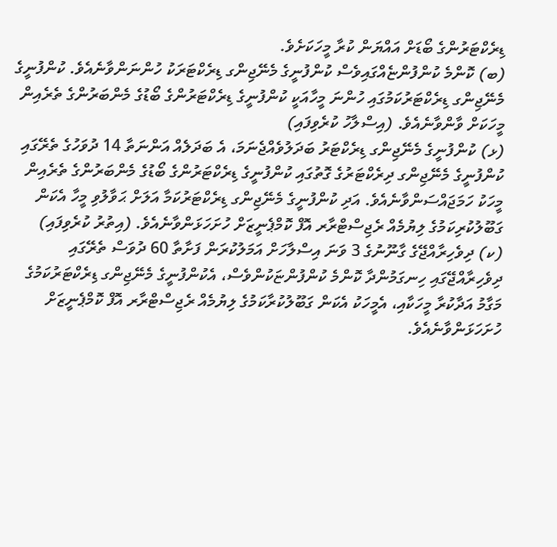ޑިރެކްޓަރުންގެ ބޯޑަށް އައްޔަން ކުރާ މީހަކަށެވެ.
(ބ) ކޮންމެ ކުންފުންޏެއްގައިވެސް ކުންފުނީގެ މެނޭޖިންގ ޑިރެކްޓަރަކު ހުންނަންވާނެއެވެ. ކުންފުނީގެ މެނޭޖިންގ ޑިރެކްޓަރުކަމުގައި ހުންނަ މީހާއަކީ ކުންފުނީގެ ޑިރެކްޓަރުންގެ ބޯޑުގެ މެންބަރުންގެ ތެރެއިން މީހަކަށް ވާންވާނެއެވެ. (އިސްލާހު ކުރެވިފައި)
(ޅ) ކުންފުނީގެ މެނޭޖިންގ ޑިރެކްޓަރު ބަދަލުވެއްޖެނަމަ، އެ ބަދަލެއް އަންނަތާ 14 ދުވަހުގެ ތެރޭގައި ކުންފުނީގެ މެނޭޖިންގ ދިރެކްޓަރުގެ ގޮތުގައި ކުންފުނީގެ ޑިރެކްޓަރުންގެ ބޯޑުގެ މެންބަރުންގެ ތެރެއިން މީހަކު ހަމަޖައްސަންވާނެއެވެ. އަދި ކުންފުނީގެ މެނޭޖިންގ ޑިރެކްޓަރުކަމާ އަލަށް ޙަވާލުވި މީހާ އެކަން ގަބޫލުކުރިކަމުގެ ލިޔުމެއް ރެޖިސްޓްރާރ އޮފް ކޮމްޕެނީޒަށް ހުށަހަޅަންވާނެއެވެ. (އިތުރު ކުރެވިފައި)
(ކ) ދިވެހިރާއްޖޭގެ ގާނޫނުގެ 3 ވަނަ އިސްލާހަށް އަމަލުކުރަން ފަށާތާ 60 ދުވަސް ތެރޭގައި ދިވެހިރާއްޖޭގައި ހިނގަމުންދާ ކޮންމެ ކުންފުންޏަކުންވެސް، އެކުންފުނީގެ މެނޭޖިންގ ޑިރެކްޓަރުކަމުގެ މަގާމު އަދާކުރާ މީހަކާއި، އެމީހަކު އެކަން ގަބޫލުކުރާކަމުގެ ލިޔުމެއް ރެޖިސްޓްރާރ އޮފް ކޮމްޕެނީޒަށް ހުށަހަޅަންވާނެއެވެ.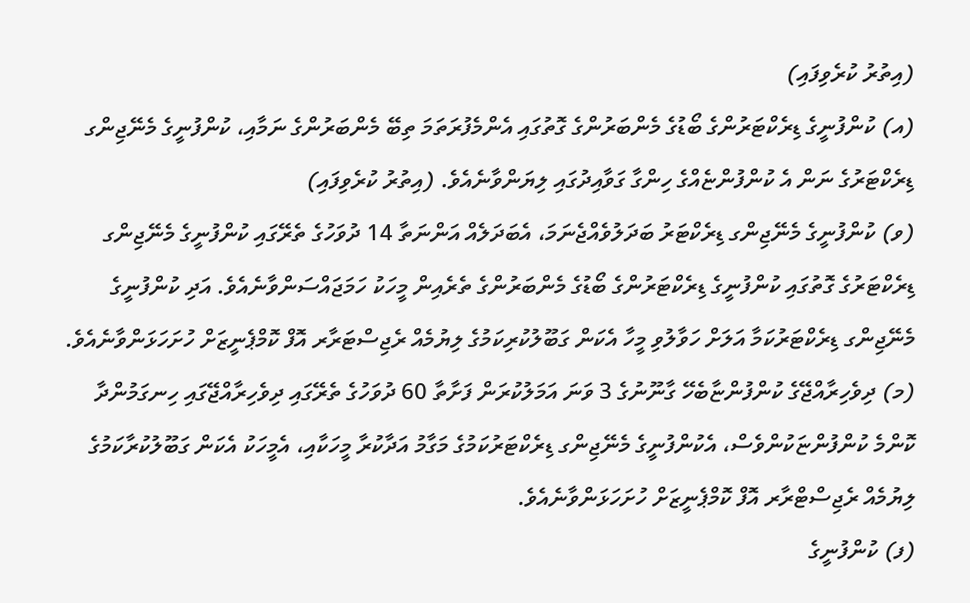(އިތުރު ކުރެވިފައި)
(އ) ކުންފުނީގެ ޑިރެކްޓަރުންގެ ބޯޑުގެ މެންބަރުންގެ ގޮތުގައި އެންމެފުރަތަމަ ތިބޭ މެންބަރުންގެ ނަމާއި، ކުންފުނީގެ މެނޭޖިންގ ޑިރެކްޓަރުގެ ނަން އެ ކުންފުންޏެއްގެ ހިންގާ ގަވާއިދުގައި ލިޔަންވާނެއެވެ. (އިތުރު ކުރެވިފައި)
(ވ) ކުންފުނީގެ މެނޭޖިންގ ޑިރެކްޓަރު ބަދަލުވެއްޖެނަމަ، އެބަދަލެއް އަންނަތާ 14 ދުވަހުގެ ތެރޭގައި ކުންފުނީގެ މެނޭޖިންގ ޑިރެކްޓަރުގެ ގޮތުގައި ކުންފުނީގެ ޑިރެކްޓަރުންގެ ބޯޑުގެ މެންބަރުންގެ ތެރެއިން މީހަކު ހަމަޖައްސަންވާނެއެވެ. އަދި ކުންފުނީގެ މެނޭޖިންގ ޑިރެކްޓަރުކަމާ އަލަށް ހަވާލުވި މީހާ އެކަން ގަބޫލުކުރިކަމުގެ ލިޔުމެއް ރެޖިސްޓަރާރ އޮފް ކޮމްޕެނީޒަށް ހުށަހަޅަންވާނެއެވެ.
(މ) ދިވެހިރާއްޖޭގެ ކުންފުންޏާބެހޭ ގާނޫނުގެ 3 ވަނަ އަމަލުކުރަން ފަށާތާ 60 ދުވަހުގެ ތެރޭގައި ދިވެހިރާއްޖޭގައި ހިނގަމުންދާ ކޮންމެ ކުންފުންޏަކުންވެސް، އެކުންފުނީގެ މެނޭޖިންގ ޑިރެކްޓަރުކަމުގެ މަގާމު އަދާކުރާ މީހަކާއި، އެމީހަކު އެކަން ގަބޫލުކުރާކަމުގެ ލިޔުމެއް ރެޖިސްޓްރާރ އޮފް ކޮމްޕެނީޒަށް ހުށަހަޅަންވާނެއެވެ.
(ފ) ކުންފުނީގެ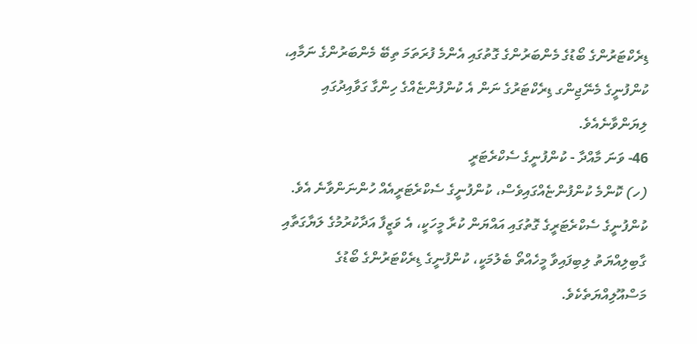ޑިރެކްޓަރުންގެ ބޯޑުގެ މެންބަރުންގެ ގޮތުގައި އެންމެ ފުރަތަމަ ތިބޭ މެންބަރުންގެ ނަމާއި، ކުންފުނީގެ މެނޭޖިންގ ޑިރެކްޓަރުގެ ނަން އެ ކުންފުންޏެއްގެ ހިންގާ ގަވާއިދުގައި ލިޔަންވާނެއެވެ.
46- ވަނަ މާއްދާ - ކުންފުނީގެ ސެކްރެޓަރީ
(ހ) ކޮންމެ ކުންފުންޏެއްގައިވެސް، ކުންފުނީގެ ސެކްރެޓަރީއެއް ހުންނަންވާނެ އެވެ. ކުންފުނީގެ ސެކްރެޓަރީގެ ގޮތުގައި އައްޔަން ކުރާ މީހަކީ، އެ ވަޒީފާ އަދާކުރުމުގެ ލަޔާގަތާއި ގާބިލިއްޔަތު ލިބިފައިވާ މީހެއްތޯ ބެލުމަކީ، ކުންފުނީގެ ޑިރެކްޓަރުންގެ ބޯޑުގެ މަސްއޫލިއްޔަތެކެވެ.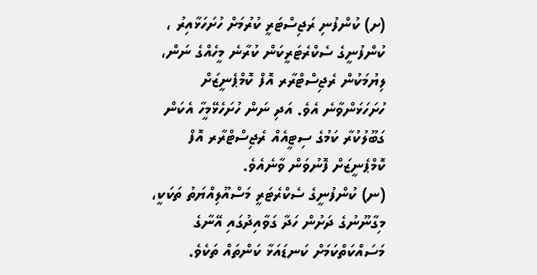(ށ) ކުންފުނި ރަޖިސްޓަރީ ކުރުމަށް ހުށަހަޅާއިރު ، ކުންފުނީގެ ސެކްރެޓަރީކަން ކުރާނެ މީހެއްގެ ނަން، ލިޔުމަކުން ރެޖިސްޓްރާރ އޮފް ކޮމްޕެނީޒަށް ހުށަހަޅަންވާނެ އެވެ. އަދި ނަން ހުށަހެޅޭމީހާ އެކަން ގަބޫލުކުރާ ކަމުގެ ސިޓީއެއް ރެޖިސްޓްރާރ އޮފް ކޮމްޕެނީޒަށް ފޮނުވަން ވާނެއެވެ.
(ނ) ކުންފުނީގެ ސެކްރެޓަރީ މަސްއޫލިއްޔަތު ތަކަކީ، މިގާނޫނުގެ ދަށުން ހަދާ ގަވާއިދުގައި އޭނާގެ މަސައްކަތްކަމަށް ކަނޑައަޅާ ކަންތައް ތަކެވެ.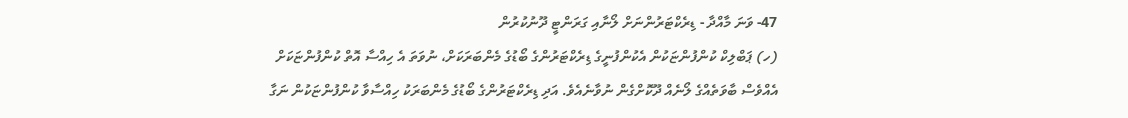47- ވަނަ މާއްދާ - ޑިރެކްޓަރުންނަށް ލޯނާއި ގަރަންޓީ ދޫނުކުރުން
(ހ) ޕަބްލިކް ކުންފުންޏަކުން އެކުންފުނީގެ ޑިރެކްޓަރުންގެ ބޯޑުގެ މެންބަރަކަށް، ނުވަތަ އެ ހިއްސާ އޮތް ކުންފުންޏަކަށް އެއްވެސް ބާވަތެއްގެ ލޯނެއް ދޫކޮށްގެން ނުވާނެއެވެ. އަދި ޑިރެކްޓަރުންގެ ބޯޑުގެ މެންބަރަކު ހިއްސާވާ ކުންފުންޏަކުން ނަގާ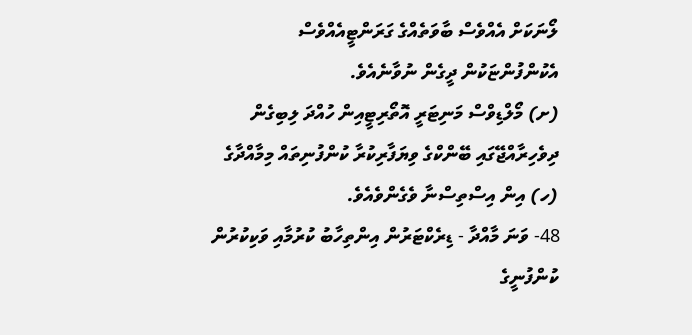ލޯނަކަށް އެއްވެސް ބާވަތެއްގެ ގަރަންޓީއެއްވެސް އެކުންފުންޏަކުން ދީގެން ނުވާނެއެވެ.
(ށ) މޯލްޑިވްސް މަނިޓަރީ އޮތޯރިޓީއިން ހުއްދަ ލިބިގެން ދިވެހިރާއްޖޭގައި ބޭންކްގެ ވިޔަފާރިކުރާ ކުންފުނިތައް މިމާއްދާގެ (ހ) އިން އިސްތިސްނާ ވެގެންވެއެވެ.
48- ވަނަ މާއްދާ - ޑިރެކްޓަރުން އިންތިހާބު ކުރުމާއި ވަކިކުރުން
ކުންފުނީގެ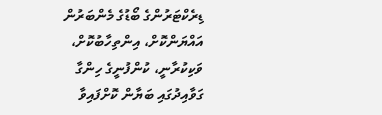ޑިރެކްޓަރުންގެ ބޯޑުގެ މެންބަރުން އައްޔަންކޮށް، އިންތިހާބުކޮށް، ވަކިކުރާނީ، ކުންފުނީގެ ހިންގާ ގަވާއިދުގައި ބަޔާން ކޮށްފައިވާ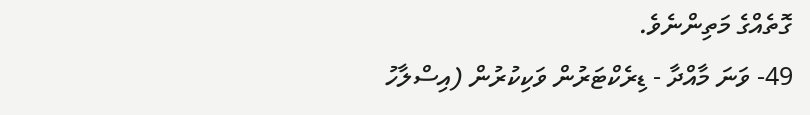ގޮތެއްގެ މަތިންނެވެ.
49- ވަނަ މާއްދާ - ޑިރެކްޓަރުން ވަކިކުރުން (އިސްލާހު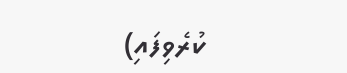ކުރެވިފައި)